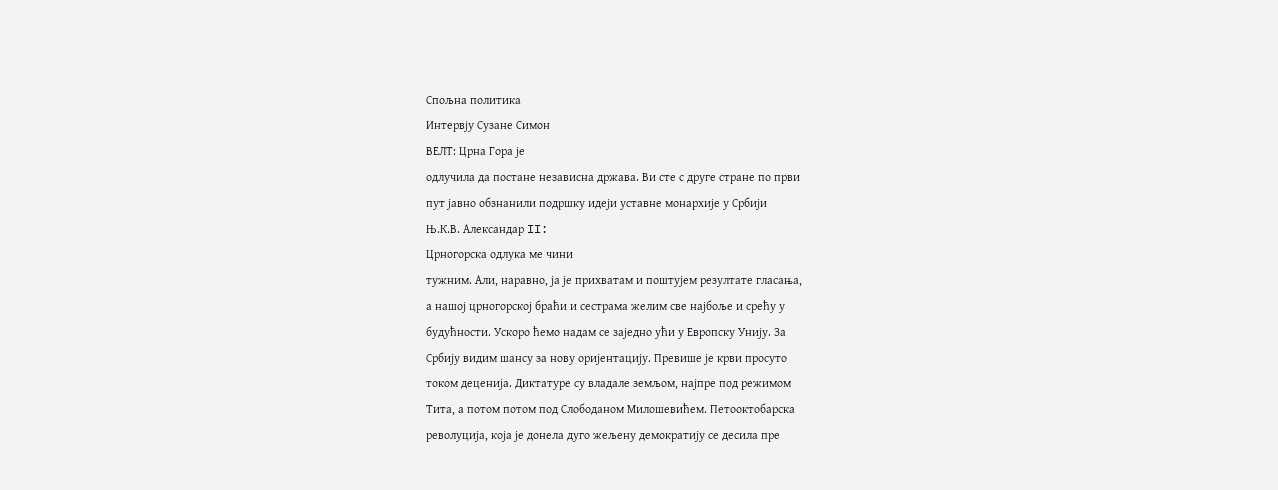Спољна политика
Интервју Сузане Симон
ВЕЛТ: Црна Гора је
одлучила да постане независна држава. Ви сте с друге стране по први
пут јавно обзнанили подршку идеји уставне монархије у Србији
Њ.К.В. Александар II:
Црногорска одлука ме чини
тужним. Али, наравно, ја је прихватам и поштујем резултате гласања,
а нашој црногорској браћи и сестрама желим све најбоље и срећу у
будућности. Ускоро ћемо надам се заједно ући у Европску Унију. За
Србију видим шансу за нову оријентацију. Превише је крви просуто
током деценија. Диктатуре су владале земљом, најпре под режимом
Тита, а потом потом под Слободаном Милошевићем. Петооктобарска
револуција, која је донела дуго жељену демократију се десила пре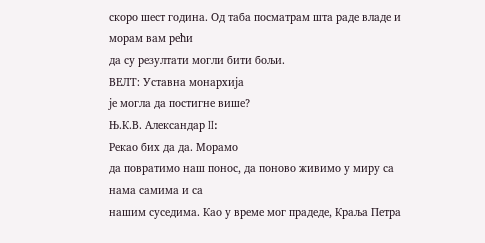скоро шест година. Од таба посматрам шта раде владе и морам вам рећи
да су резултати могли бити бољи.
ВЕЛТ: Уставна монархија
је могла да постигне више?
Њ.К.В. Александар II:
Рекао бих да да. Морамо
да повратимо наш понос, да поново живимо у миру са нама самима и са
нашим суседима. Као у време мог прадеде, Краља Петра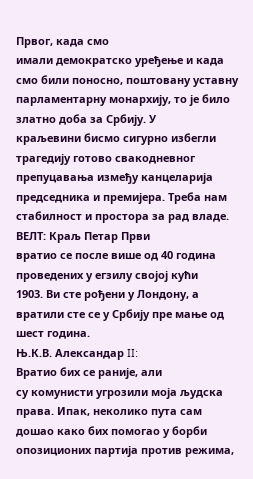Првог, када смо
имали демократско уређење и када смо били поносно, поштовану уставну
парламентарну монархију, то је било златно доба за Србију. У
краљевини бисмо сигурно избегли трагедију готово свакодневног
препуцавања између канцеларија председника и премијера. Треба нам
стабилност и простора за рад владе.
ВЕЛТ: Краљ Петар Први
вратио се после више од 40 година проведених у егзилу својој кући
1903. Ви сте рођени у Лондону, а вратили сте се у Србију пре мање од
шест година.
Њ.К.В. Александар II:
Вратио бих се раније, али
су комунисти угрозили моја људска права. Ипак, неколико пута сам
дошао како бих помогао у борби опозиционих партија против режима,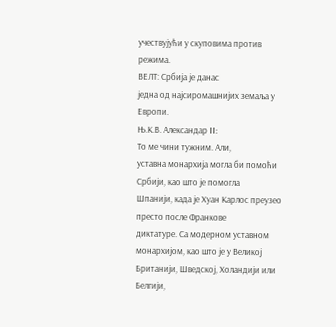учествујући у скуповима против режима.
ВЕЛТ: Србија је данас
једна од најсиромашнијих земаља у Европи.
Њ.К.В. Александар II:
То ме чини тужним. Али,
уставна монархија могла би помоћи Србији, као што је помогла
Шпанији, када је Хуан Карлос преузео престо после Франкове
диктатуре. Са модерном уставном монархијом, као што је у Великој
Британији, Шведској, Холандији или Белгији,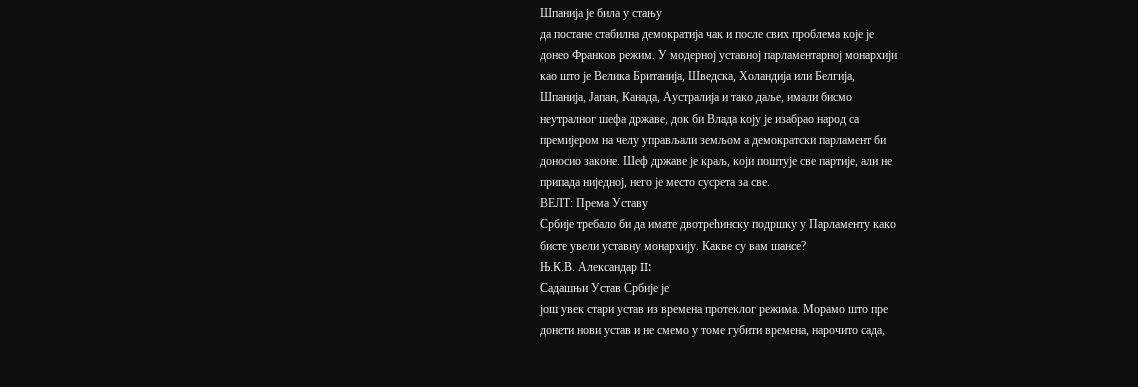Шпанија је била у стању
да постане стабилна демократија чак и после свих проблема које је
донео Франков режим. У модерној уставној парламентарној монархији
као што је Велика Британија, Шведска, Холандија или Белгија,
Шпанија, Јапан, Канада, Аустралија и тако даље, имали бисмо
неутралног шефа државе, док би Влада коју је изабрао народ са
премијером на челу управљали земљом а демократски парламент би
доносио законе. Шеф државе је краљ, који поштује све партије, али не
припада ниједној, него је место сусрета за све.
ВЕЛТ: Према Уставу
Србије требало би да имате двотрећинску подршку у Парламенту како
бисте увели уставну монархију. Какве су вам шансе?
Њ.К.В. Александар II:
Садашњи Устав Србије је
још увек стари устав из времена протеклог режима. Морамо што пре
донети нови устав и не смемо у томе губити времена, нарочито сада,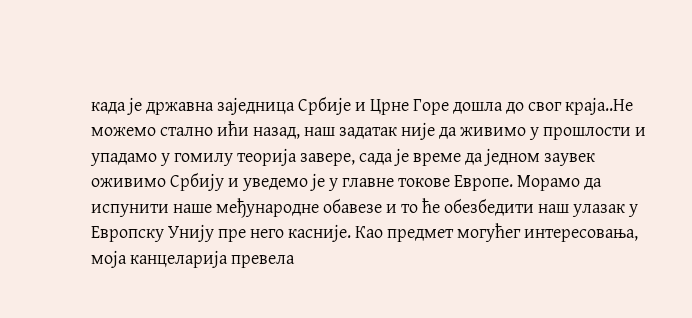када је државна заједница Србије и Црне Горе дошла до свог краја..Не
можемо стално ићи назад, наш задатак није да живимо у прошлости и
упадамо у гомилу теорија завере, сада је време да једном заувек
оживимо Србију и уведемо је у главне токове Европе. Морамо да
испунити наше међународне обавезе и то ће обезбедити наш улазак у
Европску Унију пре него касније. Као предмет могућег интересовања,
моја канцеларија превела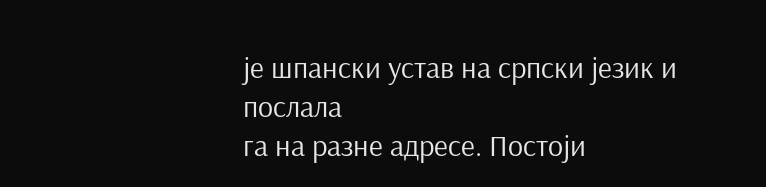је шпански устав на српски језик и послала
га на разне адресе. Постоји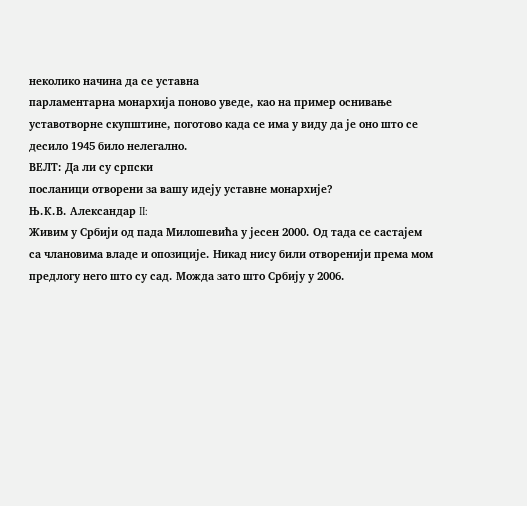неколико начина да се уставна
парламентарна монархија поново уведе, као на пример оснивање
уставотворне скупштине, поготово када се има у виду да је оно што се
десило 1945 било нелегално.
ВЕЛТ: Да ли су српски
посланици отворени за вашу идеју уставне монархије?
Њ.К.В. Александар II:
Живим у Србији од пада Милошевића у јесен 2000. Од тада се састајем
са члановима владе и опозиције. Никад нису били отворенији према мом
предлогу него што су сад. Можда зато што Србију у 2006.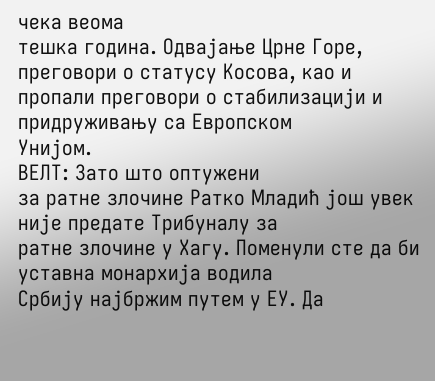чека веома
тешка година. Одвајање Црне Горе, преговори о статусу Косова, као и
пропали преговори о стабилизацији и придруживању са Европском
Унијом.
ВЕЛТ: Зато што оптужени
за ратне злочине Ратко Младић још увек није предате Трибуналу за
ратне злочине у Хагу. Поменули сте да би уставна монархија водила
Србију најбржим путем у ЕУ. Да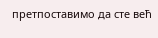претпоставимо да сте већ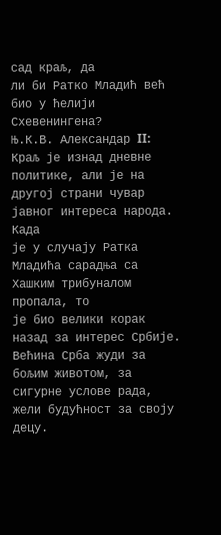сад краљ, да
ли би Ратко Младић већ био у ћелији Схевенингена?
Њ.К.В. Александар II:
Краљ је изнад дневне
политике, али је на другој страни чувар јавног интереса народа. Када
је у случају Ратка Младића сарадња са Хашким трибуналом пропала, то
је био велики корак назад за интерес Србије. Већина Срба жуди за
бољим животом, за сигурне услове рада, жели будућност за своју децу.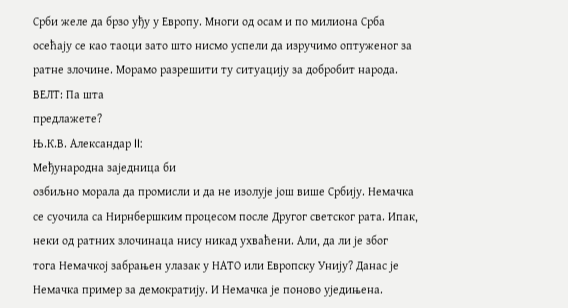Срби желе да брзо уђу у Европу. Многи од осам и по милиона Срба
осећају се као таоци зато што нисмо успели да изручимо оптуженог за
ратне злочине. Морамо разрешити ту ситуацију за добробит народа.
ВЕЛТ: Па шта
предлажете?
Њ.К.В. Александар II:
Међународна заједница би
озбиљно морала да промисли и да не изолује још више Србију. Немачка
се суочила са Нирнбершким процесом после Другог светског рата. Ипак,
неки од ратних злочинаца нису никад ухваћени. Али, да ли је због
тога Немачкој забрањен улазак у НАТО или Европску Унију? Данас је
Немачка пример за демократију. И Немачка је поново уједињена.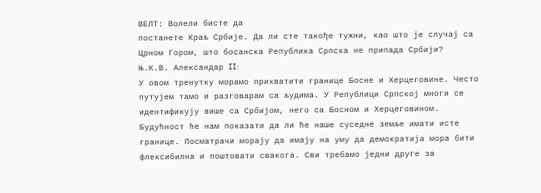ВЕЛТ: Волели бисте да
постанете Краљ Србије. Да ли сте такође тужни, као што је случај са
Црном Гором, што босанска Република Српска не припада Србији?
Њ.К.В. Александар II:
У овом тренутку морамо прихватити границе Босне и Херцеговине. Често
путујем тамо и разговарам са људима. У Републици Српској многи се
идентификују више са Србијом, него са Босном и Херцеговином.
Будућност ће нам показати да ли ће наше суседне земље имати исте
границе. Посматрачи морају да имају на уму да демократија мора бити
флексибилна и поштовати свакога. Сви требамо једни друге за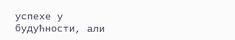успехе у
будућности, али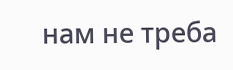нам не треба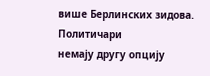више Берлинских зидова. Политичари
немају другу опцију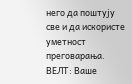него да поштују све и да искористе уметност
преговарања.
ВЕЛТ: Ваше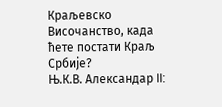Краљевско
Височанство, када ћете постати Краљ Србије?
Њ.К.В. Александар II: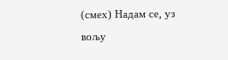(смех) Надам се, уз вољу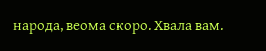народа, веома скоро. Хвала вам.